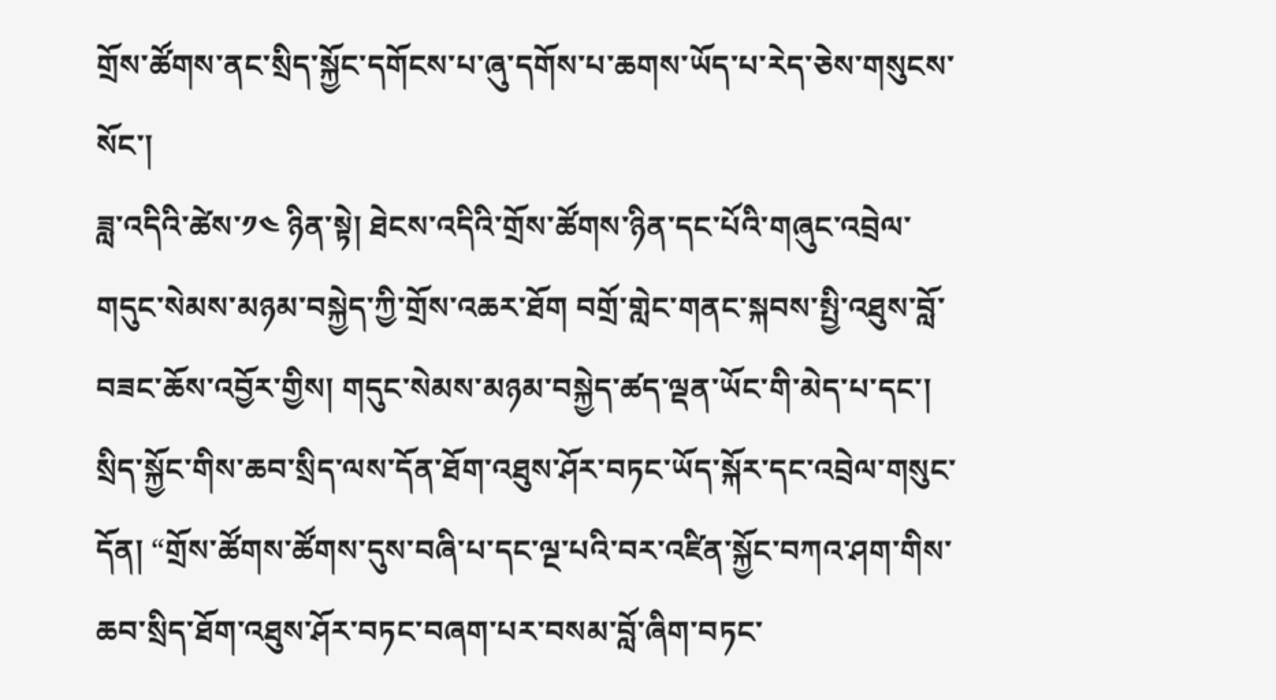གྲོས་ཚོགས་ནང་སྲིད་སྐྱོང་དགོངས་པ་ཞུ་དགོས་པ་ཆགས་ཡོད་པ་རེད་ཅེས་གསུངས་སོང་།
ཟླ་འདིའི་ཚེས་༡༤ ཉིན་སྟེ། ཐེངས་འདིའི་གྲོས་ཚོགས་ཉིན་དང་པོའི་གཞུང་འབྲེལ་གདུང་སེམས་མཉམ་བསྐྱེད་ཀྱི་གྲོས་འཆར་ཐོག བགྲོ་གླེང་གནང་སྐབས་སྤྱི་འཐུས་བློ་བཟང་ཆོས་འབྱོར་གྱིས། གདུང་སེམས་མཉམ་བསྐྱེད་ཚད་ལྡན་ཡོང་གི་མེད་པ་དང་། སྲིད་སྐྱོང་གིས་ཆབ་སྲིད་ལས་དོན་ཐོག་འཐུས་ཤོར་བཏང་ཡོད་སྐོར་དང་འབྲེལ་གསུང་དོན། “གྲོས་ཚོགས་ཚོགས་དུས་བཞི་པ་དང་ལྔ་པའི་བར་འཛིན་སྐྱོང་བཀའ་ཤག་གིས་ཆབ་སྲིད་ཐོག་འཐུས་ཤོར་བཏང་བཞག་པར་བསམ་བློ་ཞིག་བཏང་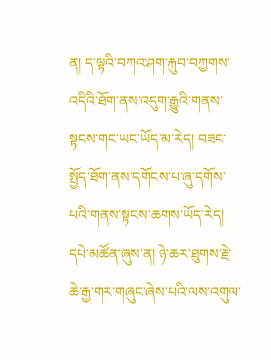ན། ད་ལྟའི་བཀའ་ཤག་རྐུབ་བཀྱགས་འདིའི་ཐོག་ནས་འདུག་རྒྱུའི་གནས་སྟངས་གང་ཡང་ཡོད་མ་རེད། བཟང་སྤྱོད་ཐོག་ནས་དགོངས་པ་ཞུ་དགོས་པའི་གནས་སྟངས་ཆགས་ཡོད་རེད། དཔེ་མཚོན་ཞུས་ན། ཉེ་ཆར་ཐུགས་རྗེ་ཆེ་རྒྱ་གར་གཞུང་ཞེས་པའི་ལས་འགུལ་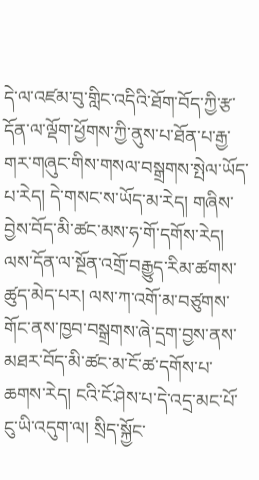དེ་ལ་འཛམ་བུ་གླིང་འདིའི་ཐོག་བོད་ཀྱི་རྩ་དོན་ལ་ལྡོག་ཕྱོགས་ཀྱི་ནུས་པ་ཐོན་པ་རྒྱ་གར་གཞུང་གིས་གསལ་བསྒྲགས་སྤེལ་ཡོད་པ་རེད། དེ་གསང་ས་ཡོད་མ་རེད། གཞིས་བྱེས་བོད་མི་ཚང་མས་ཧ་གོ་དགོས་རེད། ལས་དོན་ལ་སྔོན་འགྲོ་བརྒྱུད་རིམ་ཚགས་ཚུད་མེད་པར། ལས་ཀ་འགོ་མ་བཙུགས་གོང་ནས་ཁྱབ་བསྒྲགས་ཞེ་དྲག་བྱས་ནས་མཐར་བོད་མི་ཚང་མ་ངོ་ཚ་དགོས་པ་ཆགས་རེད། ངའི་ངོ་ཤེས་པ་དེ་འདྲ་མང་པོ་ངུ་ཡི་འདུག་ལ། སྲིད་སྐྱོང་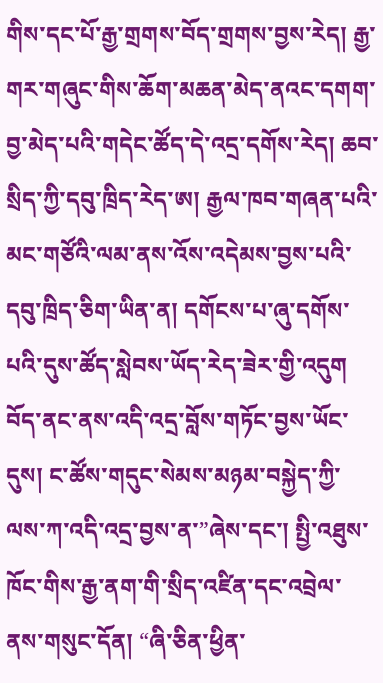གིས་དང་པོ་རྒྱ་གྲགས་བོད་གྲགས་བྱས་རེད། རྒྱ་གར་གཞུང་གིས་ཆོག་མཆན་མེད་ནའང་དགག་བྱ་མེད་པའི་གདེང་ཚོད་དེ་འདྲ་དགོས་རེད། ཆབ་སྲིད་ཀྱི་དབུ་ཁྲིད་རེད་ཨ། རྒྱལ་ཁབ་གཞན་པའི་མང་གཙོའི་ལམ་ནས་འོས་འདེམས་བྱས་པའི་དབུ་ཁྲིད་ཅིག་ཡིན་ན། དགོངས་པ་ཞུ་དགོས་པའི་དུས་ཚོད་སླེབས་ཡོད་རེད་ཟེར་གྱི་འདུག བོད་ནང་ནས་འདི་འདྲ་བློས་གཏོང་བྱས་ཡོང་དུས། ང་ཚོས་གདུང་སེམས་མཉམ་བསྐྱེད་ཀྱི་ལས་ཀ་འདི་འདྲ་བྱས་ན་”ཞེས་དང་། སྤྱི་འཐུས་ཁོང་གིས་རྒྱ་ནག་གི་སྲིད་འཛིན་དང་འབྲེལ་ནས་གསུང་དོན། “ཞི་ཅིན་ཕྱིན་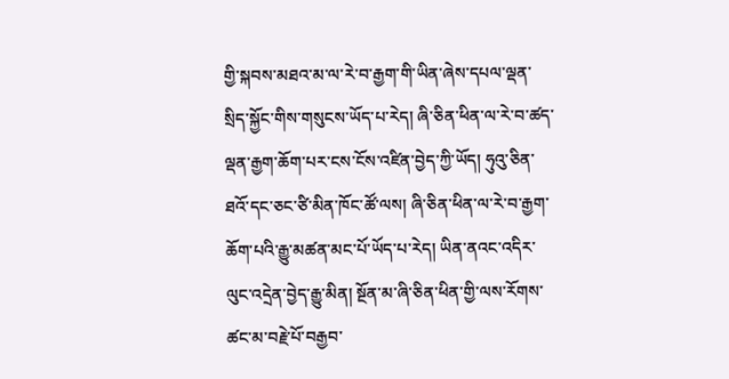གྱི་སྐབས་མཐའ་མ་ལ་རེ་བ་རྒྱག་གི་ཡིན་ཞེས་དཔལ་ལྡན་སྲིད་སྐྱོང་གིས་གསུངས་ཡོད་པ་རེད། ཞི་ཅིན་ཕིན་ལ་རེ་བ་ཚད་ལྡན་རྒྱག་ཆོག་པར་ངས་ངོས་འཛིན་བྱེད་ཀྱི་ཡོད། ཧུའུ་ཅིན་ཐའོ་དང་ཅང་ཙི་མིན་ཁོང་ཚོ་ལས། ཞི་ཅིན་ཕིན་ལ་རེ་བ་རྒྱག་ཆོག་པའི་རྒྱུ་མཚན་མང་པོ་ཡོད་པ་རེད། ཡིན་ནའང་འདིར་ལུང་འདྲེན་བྱེད་རྒྱུ་མིན། སྔོན་མ་ཞི་ཅིན་ཕིན་གྱི་ལས་རོགས་ཚང་མ་བརྗེ་པོ་བརྒྱབ་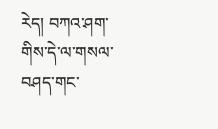རེད། བཀའ་ཤག་གིས་དེ་ལ་གསལ་བཤད་གང་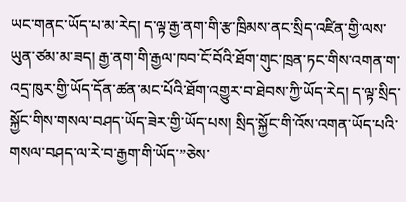ཡང་གནང་ཡོད་པ་མ་རེད། ད་ལྟ་རྒྱ་ནག་གི་རྩ་ཁྲིམས་ནང་སྲིད་འཛིན་གྱི་ལས་ཡུན་ཙམ་མ་ཟད། རྒྱ་ནག་གི་རྒྱལ་ཁབ་ངོ་བོའི་ཐོག་གུང་ཁྲན་ཏང་གིས་འགན་ག་འདྲ་ཁུར་གྱི་ཡོད་དོན་ཚན་མང་པོའི་ཐོག་འགྱུར་བ་ཐེབས་ཀྱི་ཡོད་རེད། ད་ལྟ་སྲིད་སྐྱོང་གིས་གསལ་བཤད་ཡོད་ཟེར་གྱི་ཡོད་པས། སྲིད་སྐྱོང་གི་འོས་འགན་ཡོད་པའི་གསལ་བཤད་ལ་རེ་བ་རྒྱག་གི་ཡོད་”ཅེས་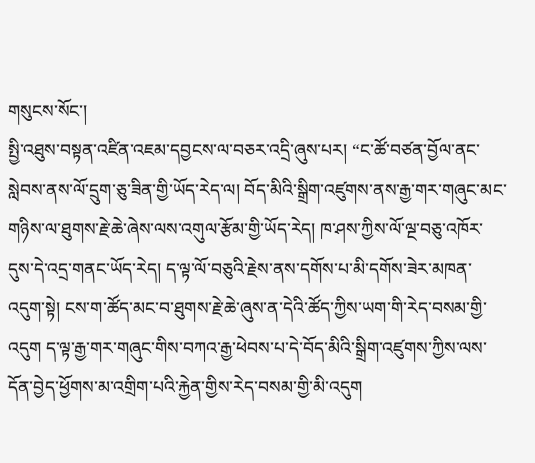གསུངས་སོང་།
སྤྱི་འཐུས་བསྟན་འཛིན་འཇམ་དབྱངས་ལ་བཅར་འདྲི་ཞུས་པར། “ང་ཚོ་བཙན་བྱོལ་ནང་སླེབས་ནས་ལོ་དྲུག་ཅུ་ཟིན་གྱི་ཡོད་རེད་ལ། བོད་མིའི་སྒྲིག་འཛུགས་ནས་རྒྱ་གར་གཞུང་མང་གཉིས་ལ་ཐུགས་རྗེ་ཆེ་ཞེས་ལས་འགུལ་རྩོམ་གྱི་ཡོད་རེད། ཁ་ཤས་ཀྱིས་ལོ་ལྔ་བཅུ་འཁོར་དུས་དེ་འདྲ་གནང་ཡོད་རེད། ད་ལྟ་ལོ་བཅུའི་རྗེས་ནས་དགོས་པ་མི་དགོས་ཟེར་མཁན་འདུག་སྟེ། ངས་ག་ཚོད་མང་བ་ཐུགས་རྗེ་ཆེ་ཞུས་ན་དེའི་ཚོད་ཀྱིས་ཡག་གི་རེད་བསམ་གྱི་འདུག ད་ལྟ་རྒྱ་གར་གཞུང་གིས་བཀའ་རྒྱ་ཕེབས་པ་དེ་བོད་མིའི་སྒྲིག་འཛུགས་ཀྱིས་ལས་དོན་བྱེད་ཕྱོགས་མ་འགྲིག་པའི་རྐྱེན་གྱིས་རེད་བསམ་གྱི་མི་འདུག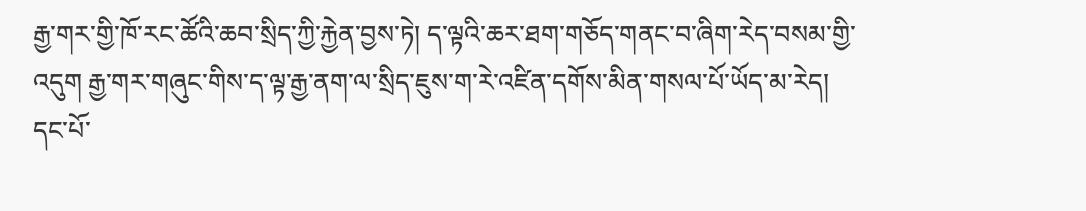རྒྱ་གར་གྱི་ཁོ་རང་ཚོའི་ཆབ་སྲིད་ཀྱི་རྐྱེན་བྱས་ཏེ། ད་ལྟའི་ཆར་ཐག་གཅོད་གནང་བ་ཞིག་རེད་བསམ་གྱི་འདུག རྒྱ་གར་གཞུང་གིས་ད་ལྟ་རྒྱ་ནག་ལ་སྲིད་ཇུས་ག་རེ་འཛིན་དགོས་མིན་གསལ་པོ་ཡོད་མ་རེད། དང་པོ་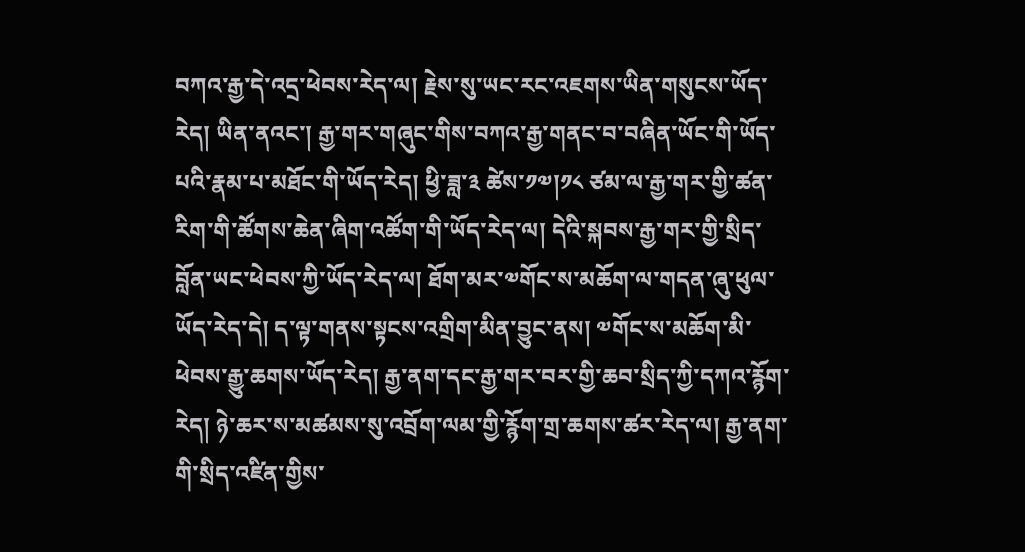བཀའ་རྒྱ་དེ་འདྲ་ཕེབས་རེད་ལ། རྗེས་སུ་ཡང་རང་འཇགས་ཡིན་གསུངས་ཡོད་རེད། ཡིན་ནའང་། རྒྱ་གར་གཞུང་གིས་བཀའ་རྒྱ་གནང་བ་བཞིན་ཡོང་གི་ཡོད་པའི་རྣམ་པ་མཐོང་གི་ཡོད་རེད། ཕྱི་ཟླ་༣ ཚེས་༡༧།༡༨ ཙམ་ལ་རྒྱ་གར་གྱི་ཚན་རིག་གི་ཚོགས་ཆེན་ཞིག་འཚོག་གི་ཡོད་རེད་ལ། དེའི་སྐབས་རྒྱ་གར་གྱི་སྲིད་བློན་ཡང་ཕེབས་ཀྱི་ཡོད་རེད་ལ། ཐོག་མར་༧གོང་ས་མཆོག་ལ་གདན་ཞུ་ཕུལ་ཡོད་རེད་དེ། ད་ལྟ་གནས་སྟངས་འགྲིག་མིན་བྱུང་ནས། ༧གོང་ས་མཆོག་མི་ཕེབས་རྒྱུ་ཆགས་ཡོད་རེད། རྒྱ་ནག་དང་རྒྱ་གར་བར་གྱི་ཆབ་སྲིད་ཀྱི་དཀའ་རྙོག་རེད། ཉེ་ཆར་ས་མཚམས་སུ་འབྲོག་ལམ་གྱི་རྙོག་གྲ་ཆགས་ཚར་རེད་ལ། རྒྱ་ནག་གི་སྲིད་འཛིན་གྱིས་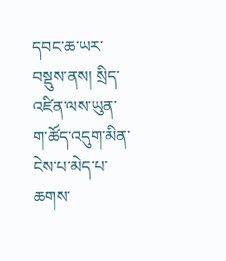དབང་ཆ་ཡར་བསྡུས་ནས། སྲིད་འཛིན་ལས་ཡུན་ག་ཚོད་འདུག་མིན་ངེས་པ་མེད་པ་ཆགས་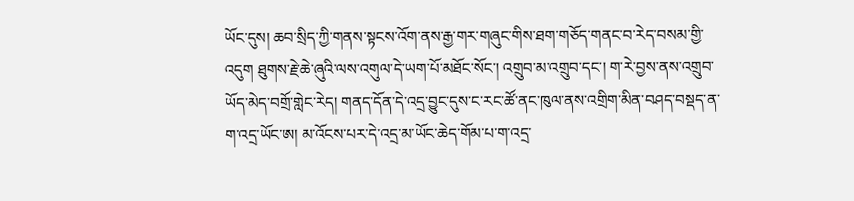ཡོང་དུས། ཆབ་སྲིད་ཀྱི་གནས་སྟངས་འོག་ནས་རྒྱ་གར་གཞུང་གིས་ཐག་གཅོད་གནང་བ་རེད་བསམ་གྱི་འདུག ཐུགས་རྗེ་ཆེ་ཞུའི་ལས་འགུལ་དེ་ཡག་པོ་མཐོང་སོང་། འགྲུབ་མ་འགྲུབ་དང་། ག་རེ་བྱས་ནས་འགྲུབ་ཡོད་མེད་བགྲོ་གླེང་རེད། གནད་དོན་དེ་འདྲ་བྱུང་དུས་ང་རང་ཚོ་ནང་ཁུལ་ནས་འགྲིག་མིན་བཤད་བསྡད་ན་ག་འདྲ་ཡོང་ཨ། མ་འོངས་པར་དེ་འདྲ་མ་ཡོང་ཆེད་གོམ་པ་ག་འདྲ་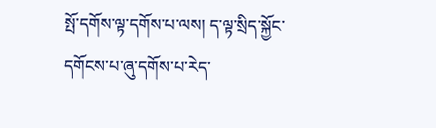སྤོ་དགོས་ལྟ་དགོས་པ་ལས། ད་ལྟ་སྲིད་སྐྱོང་དགོངས་པ་ཞུ་དགོས་པ་རེད་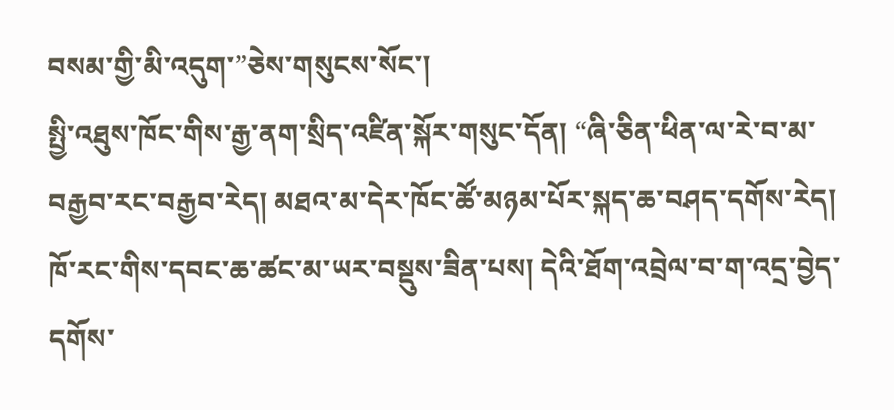བསམ་གྱི་མི་འདུག་”ཅེས་གསུངས་སོང་།
སྤྱི་འཐུས་ཁོང་གིས་རྒྱ་ནག་སྲིད་འཛིན་སྐོར་གསུང་དོན། “ཞི་ཅིན་ཕིན་ལ་རེ་བ་མ་བརྒྱབ་རང་བརྒྱབ་རེད། མཐའ་མ་དེར་ཁོང་ཚོ་མཉམ་པོར་སྐད་ཆ་བཤད་དགོས་རེད། ཁོ་རང་གིས་དབང་ཆ་ཚང་མ་ཡར་བསྡུས་ཟིན་པས། དེའི་ཐོག་འབྲེལ་བ་ག་འདྲ་བྱེད་དགོས་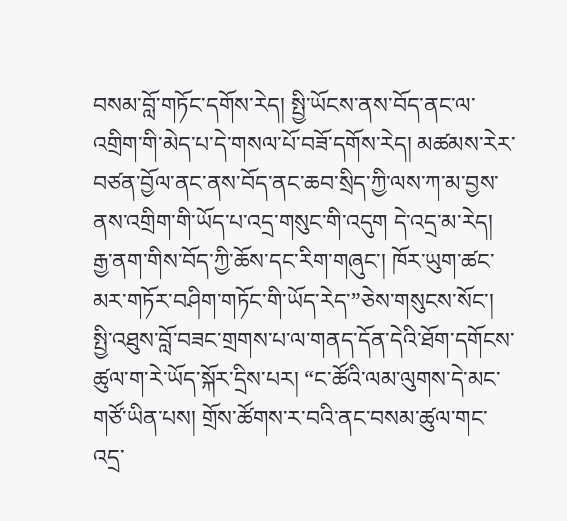བསམ་བློ་གཏོང་དགོས་རེད། སྤྱི་ཡོངས་ནས་བོད་ནང་ལ་འགྲིག་གི་མེད་པ་དེ་གསལ་པོ་བཟོ་དགོས་རེད། མཚམས་རེར་བཙན་བྱོལ་ནང་ནས་བོད་ནང་ཆབ་སྲིད་ཀྱི་ལས་ཀ་མ་བྱས་ནས་འགྲིག་གི་ཡོད་པ་འདྲ་གསུང་གི་འདུག དེ་འདྲ་མ་རེད། རྒྱ་ནག་གིས་བོད་ཀྱི་ཆོས་དང་རིག་གཞུང་། ཁོར་ཡུག་ཚང་མར་གཏོར་བཤིག་གཏོང་གི་ཡོད་རེད་”ཅེས་གསུངས་སོང་།
སྤྱི་འཐུས་བློ་བཟང་གྲགས་པ་ལ་གནད་དོན་དེའི་ཐོག་དགོངས་ཚུལ་ག་རེ་ཡོད་སྐོར་དྲིས་པར། “ང་ཚོའི་ལམ་ལུགས་དེ་མང་གཙོ་ཡིན་པས། གྲོས་ཚོགས་ར་བའི་ནང་བསམ་ཚུལ་གང་འདྲ་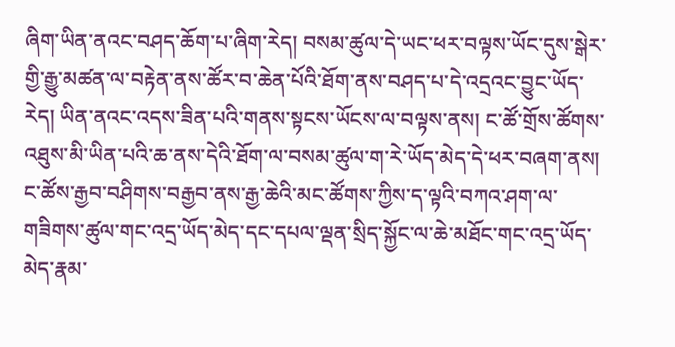ཞིག་ཡིན་ནའང་བཤད་ཆོག་པ་ཞིག་རེད། བསམ་ཚུལ་དེ་ཡང་ཕར་བལྟས་ཡོང་དུས་སྒེར་གྱི་རྒྱུ་མཚན་ལ་བརྟེན་ནས་ཚོར་བ་ཆེན་པོའི་ཐོག་ནས་བཤད་པ་དེ་འདྲའང་བྱུང་ཡོད་རེད། ཡིན་ནའང་འདས་ཟིན་པའི་གནས་སྟངས་ཡོངས་ལ་བལྟས་ནས། ང་ཚོ་གྲོས་ཚོགས་འཐུས་མི་ཡིན་པའི་ཆ་ནས་དེའི་ཐོག་ལ་བསམ་ཚུལ་ག་རེ་ཡོད་མེད་དེ་ཕར་བཞག་ནས། ང་ཚོས་རྒྱབ་བཤིགས་བརྒྱབ་ནས་རྒྱ་ཆེའི་མང་ཚོགས་ཀྱིས་ད་ལྟའི་བཀའ་ཤག་ལ་གཟིགས་ཚུལ་གང་འདྲ་ཡོད་མེད་དང་དཔལ་ལྡན་སྲིད་སྐྱོང་ལ་ཆེ་མཐོང་གང་འདྲ་ཡོད་མེད་རྣམ་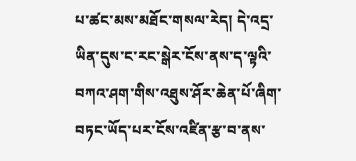པ་ཚང་མས་མཐོང་གསལ་རེད། དེ་འདྲ་ཡིན་དུས་ང་རང་སྒེར་ངོས་ནས་ད་ལྟའི་བཀའ་ཤག་གིས་འཐུས་ཤོར་ཆེན་པོ་ཞིག་བཏང་ཡོད་པར་ངོས་འཛིན་རྩ་བ་ནས་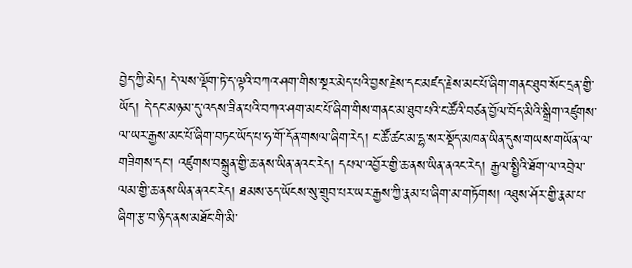བྱེད་ཀྱི་མེད། དེ་ལས་ལྡོག་ཏེ་ད་ལྟའི་བཀའ་ཤག་གིས་སྔར་མེད་པའི་བྱས་རྗེས་དང་མཛད་རྗེས་མང་པོ་ཞིག་གནང་ཐུབ་སོང་དྲན་གྱི་ཡོད། དེ་དང་མཉམ་དུ་འདས་ཟིན་པའི་བཀའ་ཤག་མང་པོ་ཞིག་གིས་གནང་མ་ཐུབ་པའི་ང་ཚོའི་བཙན་བྱོལ་བོད་མིའི་སྒྲིག་འཛུགས་ལ་ཡར་རྒྱས་མང་པོ་ཞིག་བཏང་ཡོད་པ་ཧ་གོ་དོན་གསལ་ཞིག་རེད། ང་ཚོ་ཚང་མ་དྷ་སར་སྡོད་མཁན་ཡིན་དུས་གཡས་གཡོན་ལ་གཟིགས་དང་། འཛུགས་བསྐྲུན་གྱི་ཆ་ནས་ཡིན་ནའང་རེད། དཔལ་འབྱོར་གྱི་ཆ་ནས་ཡིན་ནའང་རེད། རྒྱལ་སྤྱིའི་ཐོག་ལ་འབྲེལ་ལམ་གྱི་ཆ་ནས་ཡིན་ནའང་རེད། ཐམས་ཅད་ཡོངས་སུ་གྲུབ་པར་ཡར་རྒྱས་ཀྱི་རྣམ་པ་ཞིག་མ་གཏོགས། འཐུས་ཤོར་གྱི་རྣམ་པ་ཞིག་རྩ་བ་ཉིད་ནས་མཐོང་གི་མི་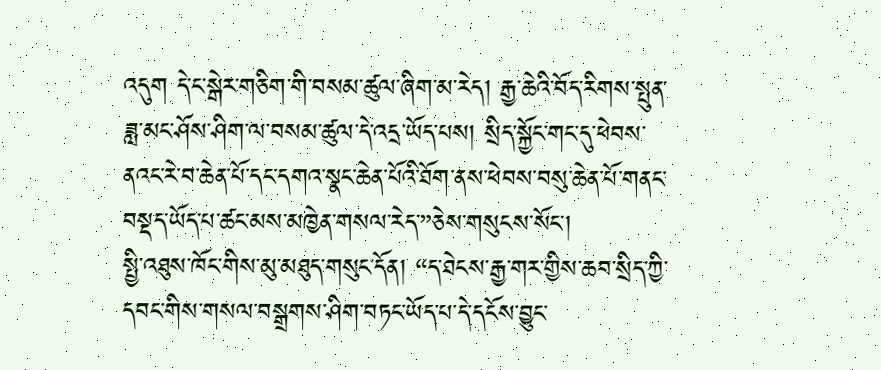འདུག དེ་ང་སྒེར་གཅིག་གི་བསམ་ཚུལ་ཞིག་མ་རེད། རྒྱ་ཆེའི་བོད་རིགས་སྤུན་ཟླ་མང་ཤོས་ཤིག་ལ་བསམ་ཚུལ་དེ་འདྲ་ཡོད་པས། སྲིད་སྐྱོང་གང་དུ་ཕེབས་ནའང་རེ་བ་ཆེན་པོ་དང་དགའ་སྣང་ཆེན་པོའི་ཐོག་ནས་ཕེབས་བསུ་ཆེན་པོ་གནང་བསྡད་ཡོད་པ་ཚང་མས་མཁྱེན་གསལ་རེད་”ཅེས་གསུངས་སོང་།
སྤྱི་འཐུས་ཁོང་གིས་མུ་མཐུད་གསུང་དོན། “ད་ཐེངས་རྒྱ་གར་གྱིས་ཆབ་སྲིད་ཀྱི་དབང་གིས་གསལ་བསྒྲགས་ཤིག་བཏང་ཡོད་པ་དེ་དངོས་བྱུང་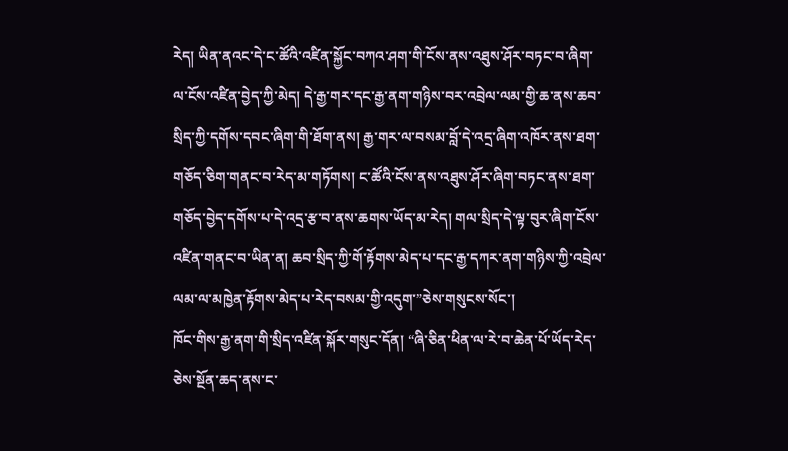རེད། ཡིན་ནའང་དེ་ང་ཚོའི་འཛིན་སྐྱོང་བཀའ་ཤག་གི་ངོས་ནས་འཐུས་ཤོར་བཏང་བ་ཞིག་ལ་ངོས་འཛིན་བྱེད་ཀྱི་མེད། དེ་རྒྱ་གར་དང་རྒྱ་ནག་གཉིས་བར་འབྲེལ་ལམ་གྱི་ཆ་ནས་ཆབ་སྲིད་ཀྱི་དགོས་དབང་ཞིག་གི་ཐོག་ནས། རྒྱ་གར་ལ་བསམ་བློ་དེ་འདྲ་ཞིག་འཁོར་ནས་ཐག་གཅོད་ཅིག་གནང་བ་རེད་མ་གཏོགས། ང་ཚོའི་ངོས་ནས་འཐུས་ཤོར་ཞིག་བཏང་ནས་ཐག་གཅོད་བྱེད་དགོས་པ་དེ་འདྲ་རྩ་བ་ནས་ཆགས་ཡོད་མ་རེད། གལ་སྲིད་དེ་ལྟ་བུར་ཞིག་ངོས་འཛིན་གནང་བ་ཡིན་ན། ཆབ་སྲིད་ཀྱི་གོ་རྟོགས་མེད་པ་དང་རྒྱ་དཀར་ནག་གཉིས་ཀྱི་འབྲེལ་ལམ་ལ་མཁྱེན་རྟོགས་མེད་པ་རེད་བསམ་གྱི་འདུག་”ཅེས་གསུངས་སོང་།
ཁོང་གིས་རྒྱ་ནག་གི་སྲིད་འཛིན་སྐོར་གསུང་དོན། “ཞི་ཅིན་ཕིན་ལ་རེ་བ་ཆེན་པོ་ཡོད་རེད་ཅེས་སྔོན་ཆད་ནས་ང་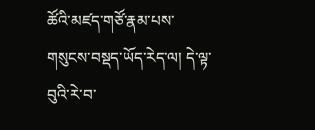ཚོའི་མཛད་གཙོ་རྣམ་པས་གསུངས་བསྡད་ཡོད་རེད་ལ། དེ་ལྟ་བུའི་རེ་བ་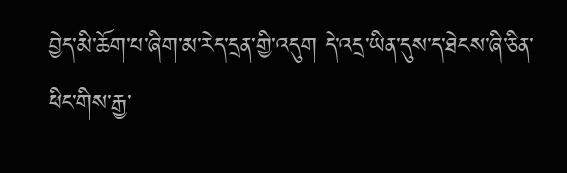བྱེད་མི་ཆོག་པ་ཞིག་མ་རེད་དྲན་གྱི་འདུག དེ་འདྲ་ཡིན་དུས་ད་ཐེངས་ཞི་ཅིན་ཕིང་གིས་རྒྱ་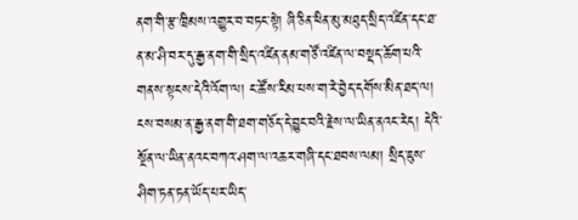ནག་གི་རྩ་ཁྲིམས་འགྱུར་བ་བཏང་སྟེ། ཞི་ཅིན་ཕིན་མུ་མཐུད་སྲིད་འཛིན་དང་ཐ་ན་མ་ཤི་བར་དུ་རྒྱ་ནག་གི་སྲིད་འཛིན་ནམ་གཙོ་འཛིན་ལ་བསྡད་ཆོག་པའི་གནས་སྟངས་དེའི་འོག་ལ། ང་ཚོས་རིམ་པས་ག་རེ་བྱེད་དགོས་མིན་ཐད་ལ། ངས་བསམ་ན་རྒྱ་ནག་གི་ཐག་གཅོད་དེ་བྱུང་བའི་རྗེས་ལ་ཡིན་ནའང་རེད། དེའི་སྔོན་ལ་ཡིན་ནའང་བཀའ་ཤག་ལ་འཆར་གཞི་དང་ཐབས་ལམ། སྲིད་ཇུས་ཤིག་ཏན་ཏན་ཡོད་པར་ཡིད་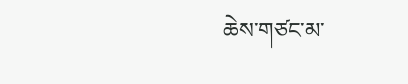ཆེས་གཙང་མ་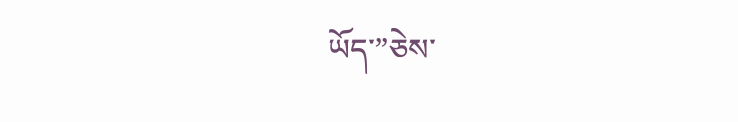ཡོད་”ཅེས་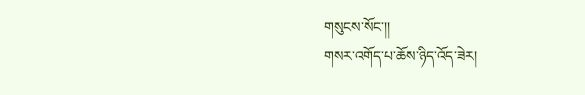གསུངས་སོང་།།
གསར་འགོད་པ་ཆོས་ཉིད་འོད་ཟེར།